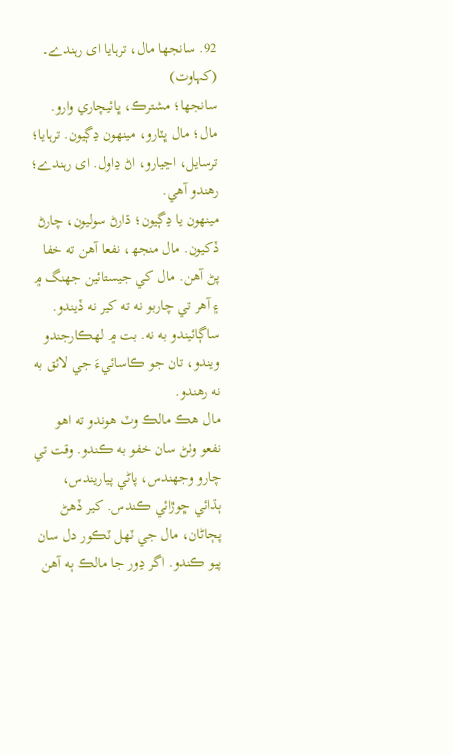92. سانجھا مال، ترہایا ای رہندے۔ (کہاوت)
سانجھا؛ مشترڪ، ڀائيچاري وارو. مال؛ مال ڀٽارو، مينھون ڍڳيون. ترہایا؛ ترسايل، اڃيارو، اڻ ڍاول. ای رہندے؛ رھندو آھي.
مينھون يا ڍڳيون؛ ڌارڻ سوليون، چارڻ ڏکيون. مال منجھ، نفعا آھن ته خفا پڻ آھن. مال کي جيستائين جھنگ ۾ ۽ آھر تي چاربو نه ته کير نه ڏيندو. ساڳائيندو به نه. بت ۾ لھڪارجندو ويندو، تان جو ڪاسائيءَ جي لائق به نه رھندو.
مال ھڪ مالڪ وٽ ھوندو ته اھو نفعو وٺڻ سان خفو به ڪندو. وقت تي چارو وجھندس، پاڻي پياريندس، ٻڌائي ڇوڙائي ڪندس. کير ڏھڻ پڄاڻان، مال جي ٽھل ٽڪور دل سان پيو ڪندو. اگر ڍور جا مالڪ ٻه آھن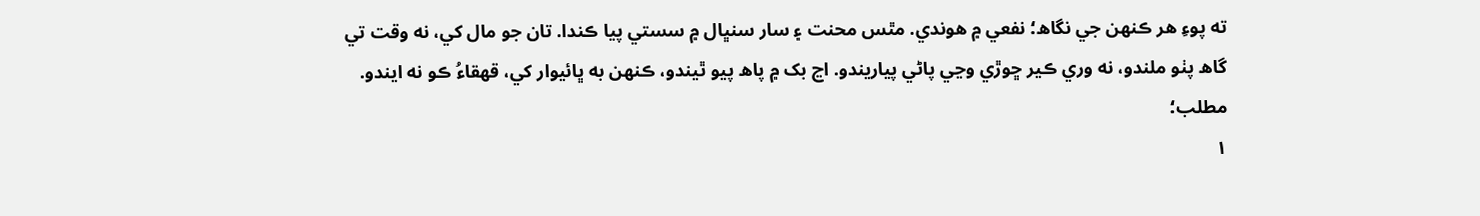ته پوءِ ھر ڪنھن جي نگاھ؛ نفعي ۾ ھوندي. مٿس محنت ۽ سار سنڀال ۾ سستي پيا ڪندا. تان جو مال کي، نه وقت تي گاھ پٺو ملندو، نه وري ڪير ڇوڙي وڃي پاڻي پياريندو. اڃ بک ۾ پاھ پيو ٿيندو، ڪنھن به ڀائيوار کي، قھقاءُ ڪو نه ايندو.
مطلب؛
۱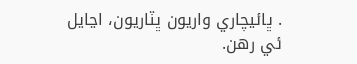. ڀائيچاري واريون ڀٽاريون، اڃايل ئي رھن.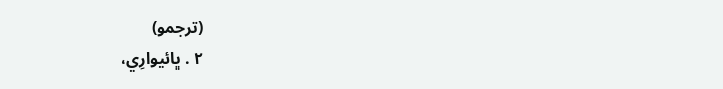(ترجمو)
۲ . ڀائيوارِي،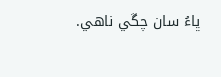ڀاءُ سان چڱي ناھي.